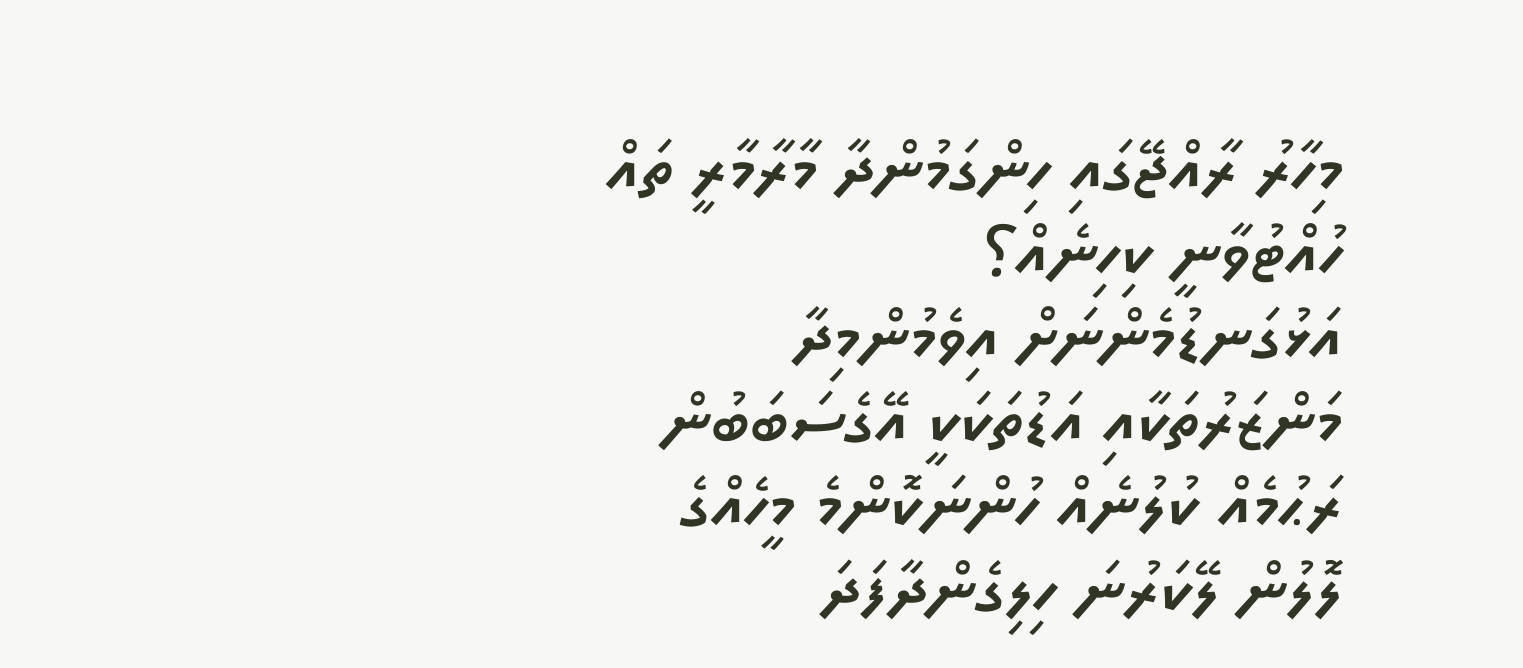މިހާރު ރާއްޖޭގައި ހިންގަމުންދާ މާރާމާރީ ތައް ހުއްޓުވާނީ ކިހިނެއް؟
އަޅުގަނޑުމެންނަށް އިވެމުންމިދާ މަންޒަރުތަކާއި އަޑުތަކަކީ އޭގެސަބަބުން ރަޙުމެއް ކުލުނެއް ހުންނަކޮންމެ މީހެއްގެ ލޮލުން ލޭކަރުނަ ހިލިގެންދާފަދަ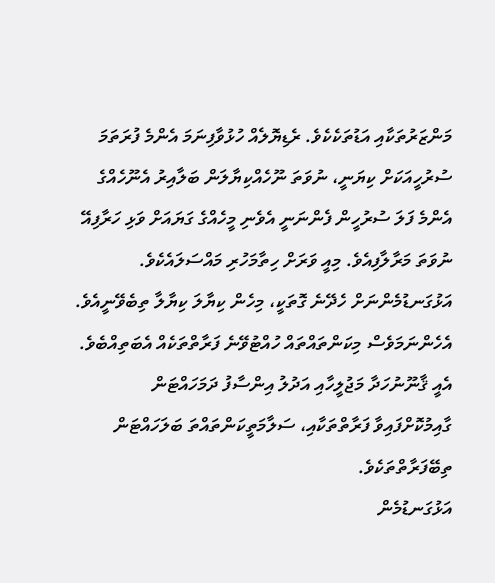މަންޒަރުތަކާއި އަޑުތަކެކެވެ. ރެޑިޔޮލެއް ހުޅުވާފިނަމަ އެންމެ ފުރަތަމަ ސުރުހީއަކަށް ކިޔަނީ، ނުވަތަ ނޫހެއްކިޔާލަން ބަލާއިރު އެނޫހެއްގެ އެންމެ ފަލަ ސުރުހީން ފެންނަނީ އެވެނި މީހެއްގެ ގަޔައަށް ވަޅި ހަރާފިއޭ ނުވަތަ މަރާލާފިއެވެ. މިއީ ވަރަށް ހިތާމަހުރި މައްސަލައެކެވެ. އަޅުގަނޑުމެންނަށް ހެދޭނެ ގޮތަކީ، މިހެން ކިޔާލަ ކިޔާލާ ތިބެވޭނީއެވެ. އެހެންނަމަވެސް މިކަންތައްތައް ހުއްޓުވޭނެ ފަރާތްތަކެއް އެބަތިއްބެވެ. އެއީ ޤާނޫނުހަދާ މަޖުލީހާއި އަދުލު އިންސާފު ދަމަހައްޓަން ގާއިމުކޮށްފައިވާ ފަރާތްތަކާއި، ސަލާމަތީކަންތައްތަ ބަލަހައްޓަން ތިބޭފަރާތްތަކެވެ.
އަޅުގަނޑުމެން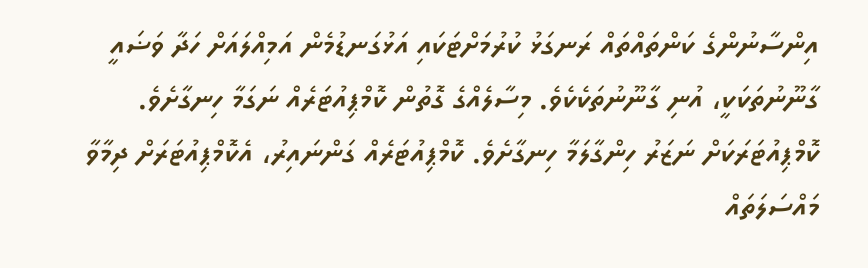އިންސާނުންގެ ކަންތައްތައް ރަނގަޅު ކުރުމަށްޓަކައި އަޅުގަނޑުމެން އަމިއްލައަށް ހަދާ ވަޟައީ ގާނޫނުތަކަކީ، އުނި ގާނޫނުތަކެކެވެ. މިސާލެއްގެ ގޮތުން ކޮމްޕިއުޓަރެއް ނަގަމާ ހިނގާށެވެ. ކޮމްޕިއުޓަރަކަށް ނަޒަރު ހިންގާލަމާ ހިނގާށެވެ. ކޮމްޕިއުޓަރެއް ގަންނައިރު، އެކޮމްޕިއުޓަރަށް ދިމާވާ މައްސަލަތައް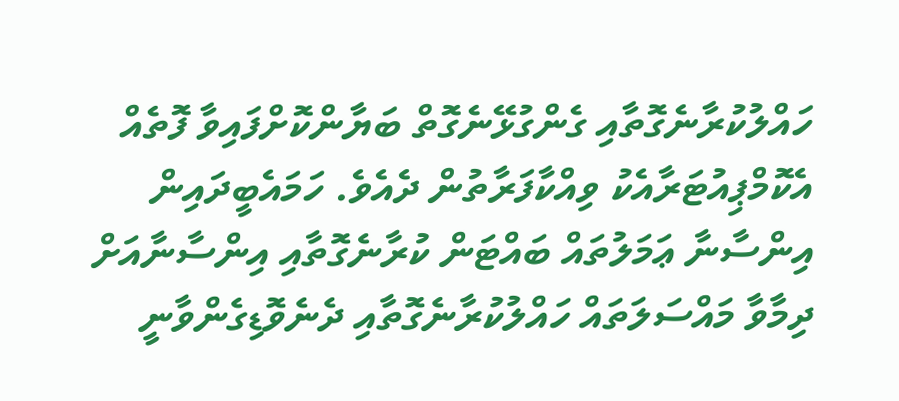ހައްލުކުރާނެގޮތާއި ގެންގުޅޭނެގޮތް ބަޔާންކޮށްފައިވާ ފޮތެއް އެކޮމްޕިއުޓަރާއެކު ވިއްކާފަރާތުން ދެއެވެ. ހަމައެބީދައިން އިންސާނާ ޢަމަލުތައް ބައްޓަން ކުރާނެގޮތާއި އިންސާނާއަށް ދިމާވާ މައްސަލަތައް ހައްލުކުރާނެގޮތާއި ދެނެވޮޑިގެންވާނީ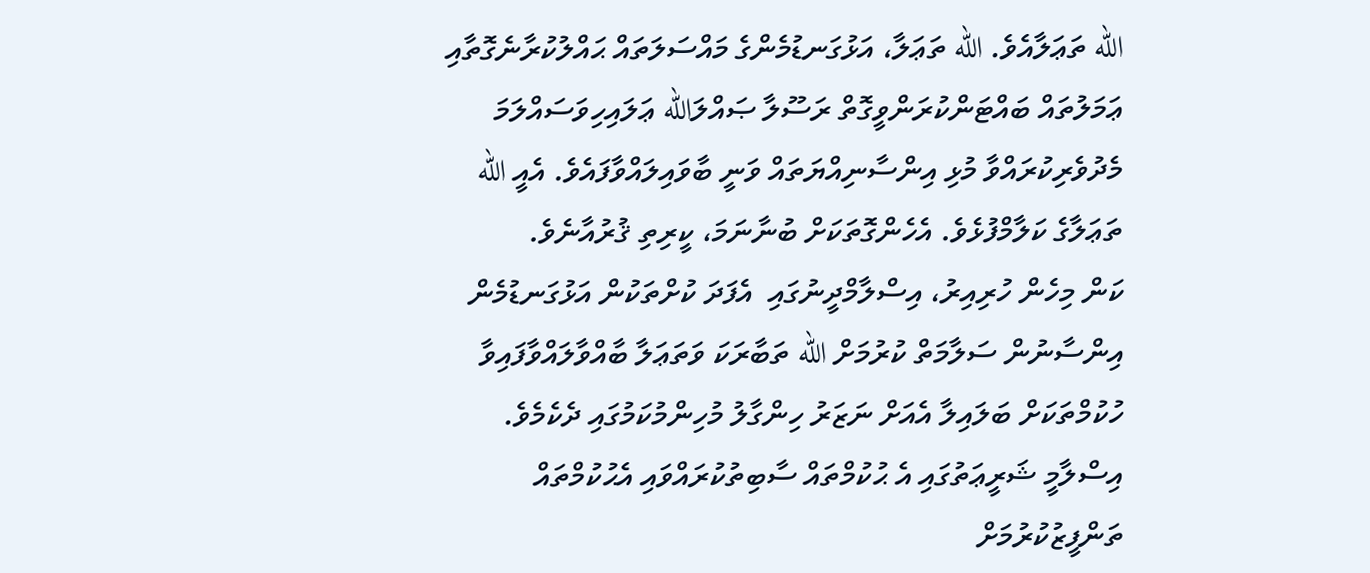الله ތަޢަލާއެވެ. الله ތަޢަލާ، އަޅުގަނޑުމެންގެ މައްސަލަތައް ޙައްލުކުރާނެގޮތާއި ޢަމަލުތައް ބައްޓަންކުރަންވީގޮތް ރަސޫލާ ޞައްލަالله ޢަލައިހިވަސައްލަމަ މެދުވެރިކުރައްވާ މުޅި އިންސާނިއްޔަތައް ވަނީ ބާވައިލައްވާފައެވެ. އެއީ الله ތަޢަލާގެ ކަލާމްފުޅެވެ. އެހެންގޮތަކަށް ބުނާނަމަ، ކީރިތި ޤުރުއާނެވެ.
ކަން މިހެން ހުރިއިރު، އިސްލާމްދީނުގައި  އެފަދަ ކުށްތަކުން އަޅުގަނޑުމެން އިންސާނުން ސަލާމަތް ކުރުމަށް الله ތަބާރަކަ ވަތަޢަލާ ބާއްވާލައްވާފައިވާ ހުކުމްތަކަށް ބަލައިލާ އެއަށް ނަޒަރު ހިންގާލު މުހިންމުކަމުގައި ދެކެމެވެ.
އިސްލާމީ ޝަރީޢަތުގައި އެ ޙުކުމްތައް ސާބިތުކުރައްވައި އެޙުކުމްތައް ތަންފީޒުކުރުމަށް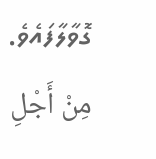ގޮވާލާފައެވެ. مِنْ أَجْلِ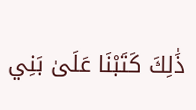ذَٰلِكَ كَتَبْنَا عَلَىٰ بَنِي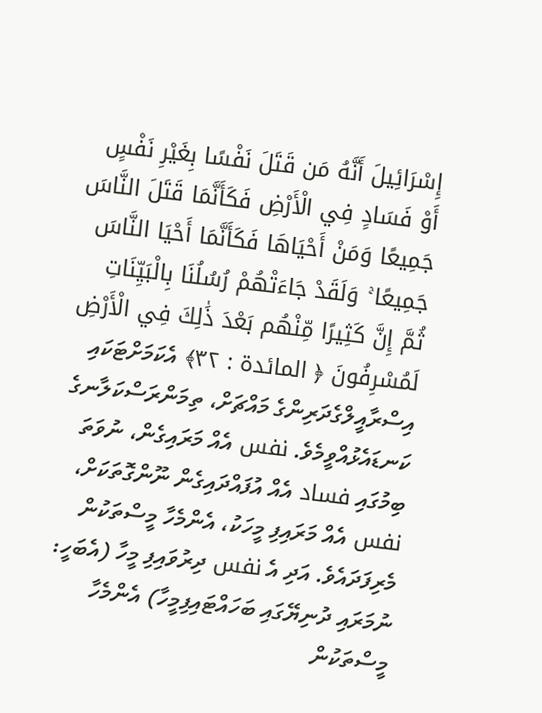إِسْرَائِيلَ أَنَّهُ مَن قَتَلَ نَفْسًا بِغَيْرِ نَفْسٍ أَوْ فَسَادٍ فِي الْأَرْضِ فَكَأَنَّمَا قَتَلَ النَّاسَ جَمِيعًا وَمَنْ أَحْيَاهَا فَكَأَنَّمَا أَحْيَا النَّاسَ جَمِيعًا ۚ وَلَقَدْ جَاءَتْهُمْ رُسُلُنَا بِالْبَيِّنَاتِ ثُمَّ إِنَّ كَثِيرًا مِّنْهُم بَعْدَ ذَٰلِكَ فِي الْأَرْضِ لَمُسْرِفُونَ ﴿ المائدة : ٣٢﴾ އެކަމަށްޓަކައި އިސްރާއީލްގެދަރިންގެ މައްޗަށް، ތިމަންރަސްކަލާނގެ ކަނޑައެޅުއްވީމެވެ. نفس އެއް މަރައިގެން، ނުވަތަ ބިމުގައި فساد އެއް އުފައްދައިގެން ނޫންގޮތަކަށް، نفس އެއް މަރައިފި މީހަކު، އެންމެހާ މީސްތަކުން މެރިފަދައެވެ. އަދި އެ نفس ދިރުވައިފި މީހާ (އެބަހީ: ނުމަރައި ދުނިޔޭގައި ބަހައްޓައިފިމީހާ) އެންމެހާ މީސްތަކުން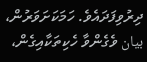ދިރުވިފަދައެވެ. ހަމަކަށަވަރުން، بيان ވެގެންވާ ހެކިތަކާއިގެން،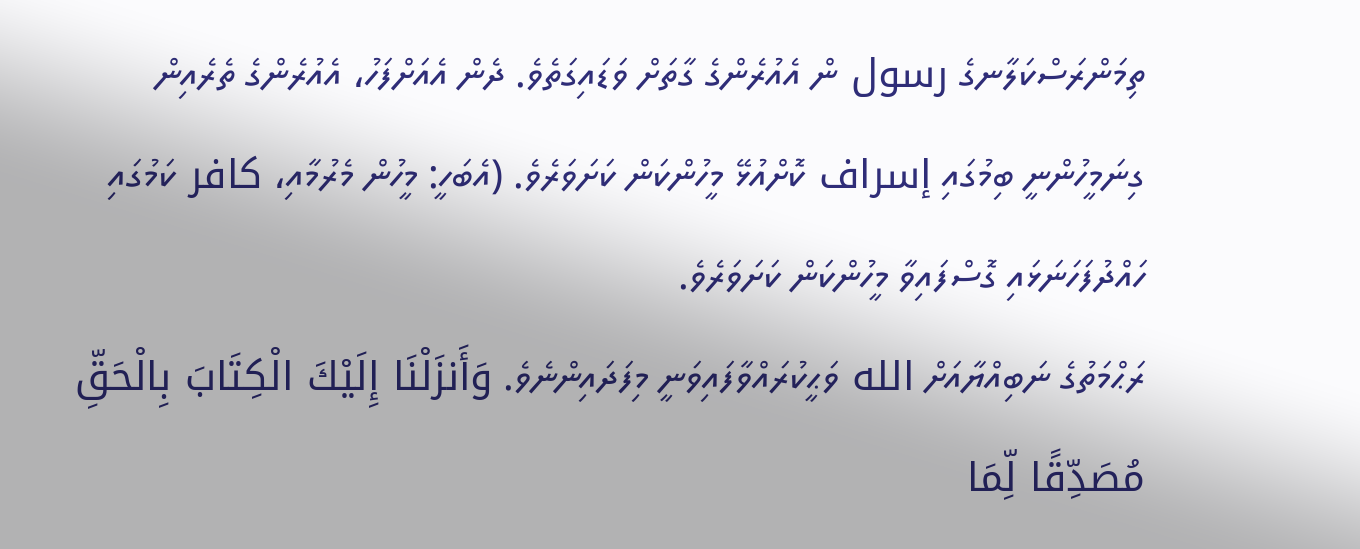ތިމަންރަސްކަލާނގެ رسول ން އެއުރެންގެ ގާތަށް ވަޑައިގަތެވެ. ދެން އެއަށްފަހު، އެއުރެންގެ ތެރެއިން ގިނަމީހުންނީ ބިމުގައި إسراف ކޮށްއުޅޭ މީހުންކަން ކަށަވަރެވެ. (އެބަހީ: މީހުން މެރުމާއި، كافر ކަމުގައި ހައްދުފަހަނަޅައި ގޮސްފައިވާ މީހުންކަން ކަށަވަރެވެ.
ރަޙްމަތުގެ ނަބިއްޔާއަށް الله ވަޙީކުރައްވާފައިވަނީ މިފަދައިންނެވެ. وَأَنزَلْنَا إِلَيْكَ الْكِتَابَ بِالْحَقِّ مُصَدِّقًا لِّمَا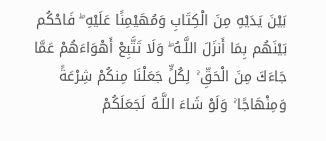بَيْنَ يَدَيْهِ مِنَ الْكِتَابِ وَمُهَيْمِنًا عَلَيْهِ ۖ فَاحْكُم بَيْنَهُم بِمَا أَنزَلَ اللَّـهُ ۖ وَلَا تَتَّبِعْ أَهْوَاءَهُمْ عَمَّا جَاءَكَ مِنَ الْحَقِّ ۚ لِكُلٍّ جَعَلْنَا مِنكُمْ شِرْعَةً وَمِنْهَاجًا ۚ وَلَوْ شَاءَ اللَّـهُ لَجَعَلَكُمْ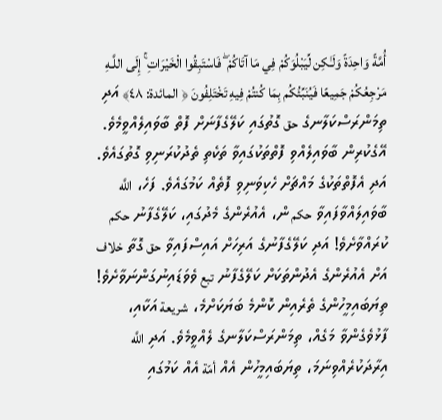أُمَّةً وَاحِدَةً وَلَـٰكِن لِّيَبْلُوَكُمْ فِي مَا آتَاكُمْ ۖ فَاسْتَبِقُوا الْخَيْرَاتِ ۚ إِلَى اللَّـهِ مَرْجِعُكُمْ جَمِيعًا فَيُنَبِّئُكُم بِمَا كُنتُمْ فِيهِ تَخْتَلِفُونَ ﴿ المائدة: ٤٨﴾ އަދި ތިމަންރަސްކަލާނގެ حق ގޮތުގައި ކަލޭގެފާނަށް ފޮތް ބާވައިލެއްވީމެވެ. އޭގެކުރިން ބާވައިލެއްވި ފޮތްތަކުގައިވާ ތަކެތި ތެދުކުރަނިވި ގޮތުގައެވެ. އަދި އެފޮތްތަކުގެ މައްޗަށް ހެކިވަނިވި ފޮތެއް ކަމުގައެވެ. ފަހެ، اللَّه ބާވައިލައްވާފައިވާ حكم ން، އެއުރެންގެ މެދުގައި، ކަލޭގެފާނު حكم ކުރައްވާށެވެ! އަދި ކަލޭގެފާނުގެ އަރިހަށް އައިސްފައިވާ حق ގޮތާ خلاف އަށް އެއުރެންގެ އެދުންތަކަށް ކަލޭގެފާނު تبع ވެވަޑައިނުގަންނަވާށެވެ! ތިޔަބައިމީހުންގެ ތެރެއިން ކޮންމެ ބަޔަކަށްމެ، شريعة އަކާއި، ފާޅުވެގެންވާ މަގެއް، ތިމަންރަސްކަލާނގެ ލެއްވީމެވެ. އަދި اللَّه އިރާދަކުރެއްވިނަމަ، ތިޔަބައިމީހުން އެއް أمّة އެއް ކަމުގައި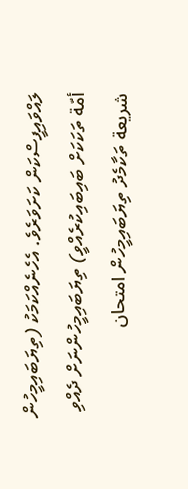ލައްވައިފީސްކަން ކަށަވަރެވެ. އެހެނެއްކަމަކު (ތިޔަބައިމީހުން أمّة ތަކަކަށް ބައިބައިކުރެއްވީ) ތިޔަބައިމީހުންނަށް ދެއްވި شريعة ތަކާމެދު ތިޔަބައިމީހުން امتحان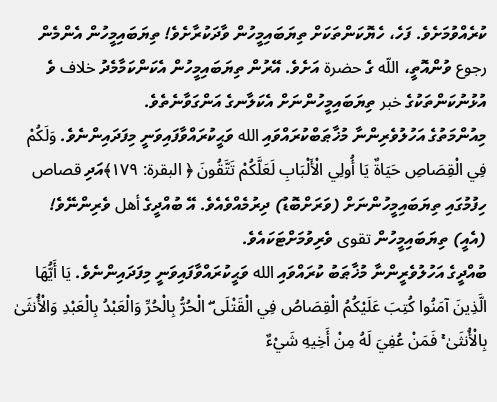ކުރެއްވުމަށެވެ. ފަހެ، ހެޔޮކަންތަކަށް ތިޔަބައިމީހުން ވާދަކުރާށެވެ! ތިޔަބައިމީހުން އެންމެން رجوع ވުންއޮތީ، اللّه ގެ حضرة އަށެވެ. އޭރުން ތިޔަބައިމީހުން އެކަންކަމާމެދު خلاف ވެ އުޅުނުކަންތަކުގެ خبر ތިޔަބައިމީހުންނަށް އެކަލާނގެ އަންގަވާނެތެވެ.
މިއުންމަތުގެ އަހުލުވެރިންނާ މުޚާޠަބްކުރައްވައި الله ވަޙީކުރައްވާފައިވަނީ މިފަދައިންނެވެ. وَلَكُمْ فِي الْقِصَاصِ حَيَاةٌ يَا أُولِي الْأَلْبَابِ لَعَلَّكُمْ تَتَّقُونَ ﴿ البقرة: ١٧٩﴾އަދި قصاص ހިފުމުގައި ތިޔަބައިމީހުންނަށް (ވަރަށްބޮޑު) ދިރުމެއްވެއެވެ. އޭ ބުއްދީގެ أهل ވެރިންނޭވެ! (އެއީ) ތިޔަބައިމީހުން تقوى ވެރިވުމަށްޓަކައެވެ.
ބުއްދީގެ އަހުލުވެރީންނާ މުޚާޠަބު ކުރައްވައި الله ވަޙީކުރައްވާފައިވަނީ މިފަދައިންނެވެ. يَا أَيُّهَا الَّذِينَ آمَنُوا كُتِبَ عَلَيْكُمُ الْقِصَاصُ فِي الْقَتْلَى ۖ الْحُرُّ بِالْحُرِّ وَالْعَبْدُ بِالْعَبْدِ وَالْأُنثَىٰ بِالْأُنثَىٰ ۚ فَمَنْ عُفِيَ لَهُ مِنْ أَخِيهِ شَيْءٌ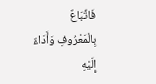فَاتِّبَاعٌ بِالْمَعْرُوفِ وَأَدَاءٌ إِلَيْهِ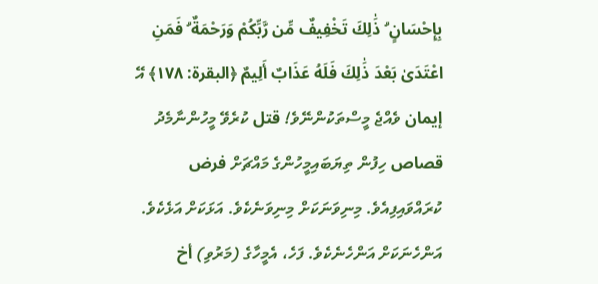بِإِحْسَانٍ ۗ ذَٰلِكَ تَخْفِيفٌ مِّن رَّبِّكُمْ وَرَحْمَةٌ ۗ فَمَنِ اعْتَدَىٰ بَعْدَ ذَٰلِكَ فَلَهُ عَذَابٌ أَلِيمٌ ﴿البقرة: ١٧٨﴾ އޭ إيمان ވެއްޖެ މީސްތަކުންނޭވެ! قتل ކުރެވޭ މީހުންނާމެދު قصاص ހިފުން ތިޔަބައިމީހުންގެ މައްޗަށް فرض ކުރައްވައިފިއެވެ. މިނިވަނަކަށް މިނިވަނެކެވެ. އަޅަކަށް އަޅެކެވެ. އަންހެނަކަށް އަންހެނެކެވެ. ފަހެ، އެމީހާގެ (މަރުވި) أخ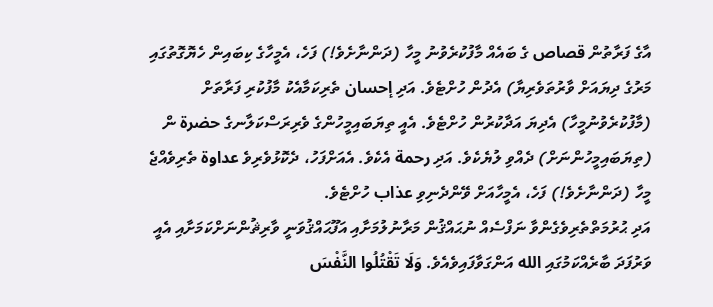އާގެ ފަރާތުން قصاص ގެ ބައެއް މާފުކުރެވުނު މީހާ (ދަންނާށެވެ!) ފަހެ، އެމީހާގެ ކިބައިން ހެޔޮގޮތުގައި މަރުގެ ދިޔައަށް ވާރުތަވެރިޔާ) އެދުން ހުށްޓެވެ. އަދި إحسان ތެރިކަމާއެކު މާފުކުރި ފަރާތަށް (މާފުކުރެވުނުމީހާ) އެދިޔަ އަދާކުރުން ހުށްޓެވެ. އެއީ ތިޔަބައިމީހުންގެ ވެރިރަސްކަލާނގެ حضرة ން (ތިޔަބައިމީހުންނަށް) ދެއްވި ލުޔެކެވެ. އަދި رحمة އެކެވެ. އެއަށްފަހު، ދެކޮޅުވެރިވެ عداوة ތެރިވެއްޖެ މީހާ (ދަންނާށެވެ!) ފަހެ، އެމީހާއަށް ވޭންދެނިވި عذاب ހުށްޓެވެ.
އަދި ޙުރުމަތްތެރިވެގެންވާ ނަފްސެއް ނުޙައްޤުން މަރާނުލުމަށާއި އަފޫޙައްޤުވަނީ ވާރިޘުންނަށްކަމަށާއި އެއީ ވަރުފަދަ ބާރެއްކަމުގައި الله އަންގަވާފައިވެއެވެ. وَلَا تَقْتُلُوا النَّفْسَ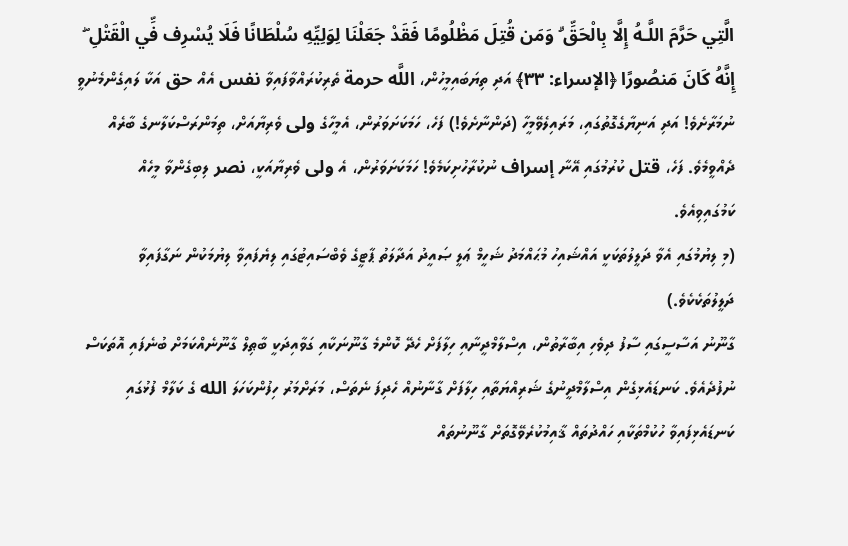الَّتِي حَرَّمَ اللَّـهُ إِلَّا بِالْحَقِّ ۗ وَمَن قُتِلَ مَظْلُومًا فَقَدْ جَعَلْنَا لِوَلِيِّهِ سُلْطَانًا فَلَا يُسْرِف فِّي الْقَتْلِ ۖ إِنَّهُ كَانَ مَنصُورًا ﴿الإسراء: ٣٣﴾ އަދި ތިޔަބައިމީހުން، اللَّه حرمة ތެރިކުރައްވާފައިވާ نفس އެއް حق އަކާ ލައިގެންމެނުވީ ނުމަރާށެވެ! އަދި އަނިޔާގެގޮތުގައި، މަރައިލެވޭމީހާ (ދަންނާށެވެ!) ފަހެ، ހަމަކަށަވަރުން، އެމީހާގެ ولى ވެރިޔާއަށް، ތިމަންރަސްކަލާނގެ ބާރެއް ދެއްވީމެވެ. ފަހެ، قتل ކުރުމުގައި އޭނާ إسراف ނުކުރާހުށިކަމެވެ! ހަމަކަށަވަރުން، އެ ولى ވެރިޔާއަކީ، نصر ލިބިގެންވާ މީހެއް ކަމުގައިވިއެވެ.
(މި ލިޔުމުގައި އެވާ ދަލީލުތަކަކީ އައްޝައިހު މުޙައްމަދު ޝަހީމް ޢަލީ ޞައީދު އަދާލަތު ޕާޓީގެ ވެބްސައިޓުގައި ލިޔެފައިވާ ލިޔުމަކުން ނަގާފައިވާ ދަލީލުތަކެކެވެ.)
ގާނޫނު އަސާސީގައި ސާފު ދިވެހި އިބާރާތުން، އިސްލާމްދީނާއި ހިލާފަށް ހެދޭ ކޮންމެ ގާނޫނަކާއި ގަވާއިދަކީ ބާޠިލް ގާނޫނެއްކަމަށް ބުނެފައި އޮތަކަސް ނުފުދެއެވެ. ކަނޑައެޅިގެން އިސްލާމްދީނުގެ ޝަރިއްޔަތާއި ހިލާފަށް ގާނާނުއް ހެދިފަ ނެތަސް، މަރަށްމަރު ހިފުންކަހަލަ الله ގެ ކަލާމް ފުޅުގައި ކަނޑައެޅިފައިވާ ހުކުމްތަކާއި ހައްދުތައް ޤާއިމުކުރެވޭގޮތަށް ގާނޫނުތައް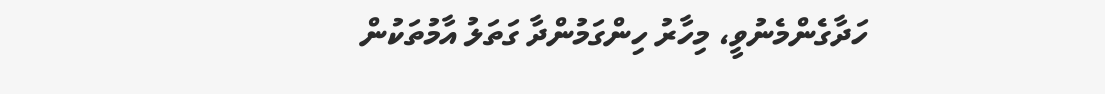ހަދާގެންމެނުވީ، މިހާރު ހިންގަމުންދާ ގަތަލު އާމުތަކުން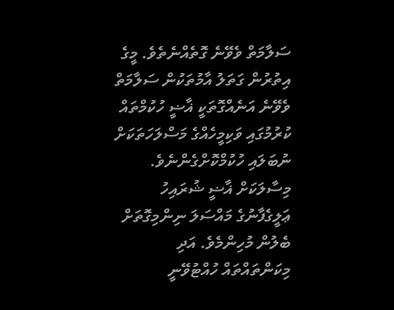ސަލާމަތް ވެވޭނެ ގޮތެއްނެތެވެ. މީގެ އިތުރުން ގަތަލު އާމުތަކުން ސަލާމަތް ވެވޭނެ އަނެއްގޮތަކީ ޣާޟީ ހުކުމްތައް ކުރުމުގައި ވަކިމީހެއްގެ މަސްލަހަތަކަށް ނުބަލައި ހުކުމްކޮށްގެންނެވެ. މިސާލަކަށް ޣާޟީ ޝުރައިހު ޢަލީގެފާނުގެ މައްސަލަ ނިންމިގޮތަށް ބެލުން މުހިންމެވެ. އަދި މިކަންތައްތައް ހުއްޓުވޭނީ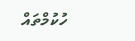ހުކުމްތައް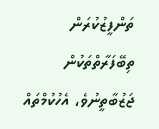ތަންފީޒުކުރަން ތިބޭފަރާތްތަކުން ޖަޒުބާތީނުވެ، އެހުކުމްތައް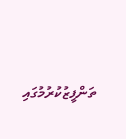ތަންފީޒުކުރުމުގައި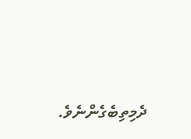ދެމިތިބެގެންނެވެ.